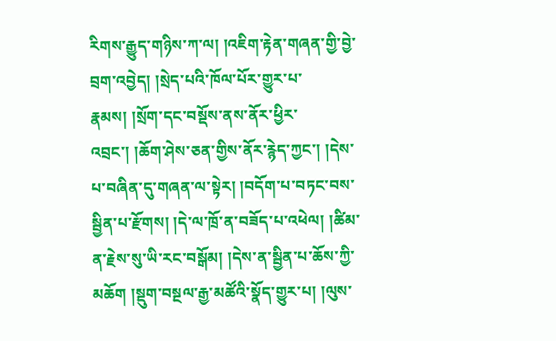རིགས་རྒྱུད་གཉིས་ཀ་ལ། །འཇིག་རྟེན་གཞན་གྱི་བྱེ་བྲག་འབྱེད། །སྲེད་པའི་ཁོལ་པོར་གྱུར་པ་རྣམས། །སྲོག་དང་བསྡོས་ནས་ནོར་ཕྱིར་འབྲང་། །ཆོག་ཤེས་ཅན་གྱིས་ནོར་རྙེད་ཀྱང་། །དེས་པ་བཞིན་དུ་གཞན་ལ་སྟེར། །བདོག་པ་བཏང་བས་སྦྱིན་པ་རྫོགས། །དེ་ལ་ཁྲོ་ན་བཟོད་པ་འཕེལ། །ཚིམ་ན་རྗེས་སུ་ཡི་རང་བསྒོམ། །དེས་ན་སྦྱིན་པ་ཆོས་ཀྱི་མཆོག །སྡུག་བསྔལ་རྒྱ་མཚོའི་སྣོད་གྱུར་པ། །ལུས་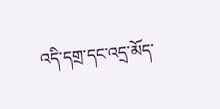འདི་དགྲ་དང་འདྲ་མོད་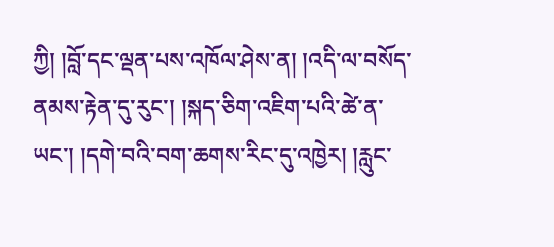ཀྱི། །བློ་དང་ལྡན་པས་འཁོལ་ཤེས་ན། །འདི་ལ་བསོད་ནམས་རྟེན་དུ་རུང་། །སྐད་ཅིག་འཇིག་པའི་ཚེ་ན་ཡང་། །དགེ་བའི་བག་ཆགས་རིང་དུ་འཁྱེར། །རླུང་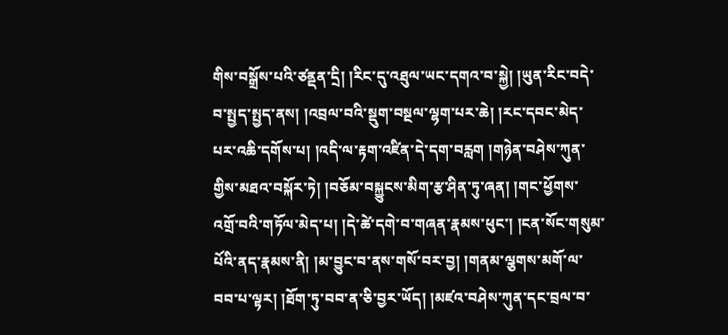གིས་བསྒྲོས་པའི་ཙནྡན་དྲི། །རིང་དུ་འཐུལ་ཡང་དགའ་བ་སྐྱེ། །ཡུན་རིང་བདེ་བ་སྤྱད་སྤྱད་ནས། །འབྲལ་བའི་སྡུག་བསྔལ་ལྷག་པར་ཆེ། །རང་དབང་མེད་པར་འཆི་དགོས་པ། །འདི་ལ་རྟག་འཛིན་དེ་དག་བརླག །གཉེན་བཤེས་ཀུན་གྱིས་མཐའ་བསྐོར་ཏེ། །བཅོམ་བསྐྱུངས་མིག་རྩ་ཤིན་ཏུ་ཞན། །གང་ཕྱོགས་འགྲོ་བའི་གཏོལ་མེད་པ། །དེ་ཚེ་དགེ་བ་གཞན་རྣམས་ཕུང་། །ངན་སོང་གསུམ་པོའི་ནད་རྣམས་ནི། །མ་བྱུང་བ་ནས་གསོ་བར་བྱ། །གནམ་ལྕགས་མགོ་ལ་བབ་པ་ལྟར། །ཐོག་ཏུ་བབ་ན་ཅི་བྱར་ཡོད། །མཛའ་བཤེས་ཀུན་དང་བྲལ་བ་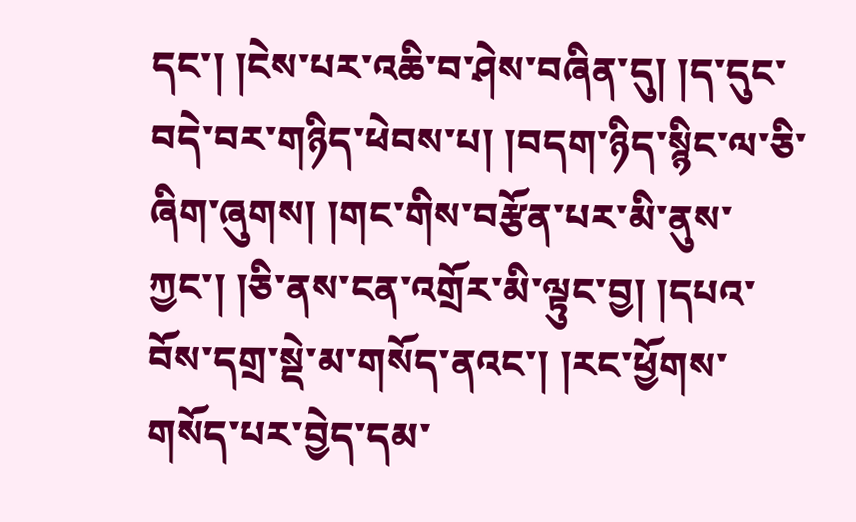དང་། །ངེས་པར་འཆི་བ་ཤེས་བཞིན་དུ། །ད་དུང་བདེ་བར་གཉིད་ཕེབས་པ། །བདག་ཉིད་སྙིང་ལ་ཅི་ཞིག་ཞུགས། །གང་གིས་བརྩོན་པར་མི་ནུས་ཀྱང་། །ཅི་ནས་ངན་འགྲོར་མི་ལྟུང་བྱ། །དཔའ་བོས་དགྲ་སྡེ་མ་གསོད་ནའང་། །རང་ཕྱོགས་གསོད་པར་བྱེད་དམ་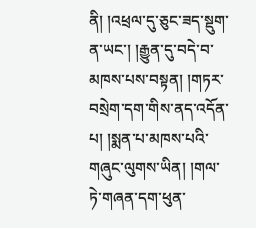ནི། །འཕྲལ་དུ་ཅུང་ཟད་སྡུག་ན་ཡང་། །རྒྱུན་དུ་བདེ་བ་མཁས་པས་བསྟན། །གཏར་བསྲེག་དག་གིས་ནད་འདོན་པ། །སྨན་པ་མཁས་པའི་གཞུང་ལུགས་ཡིན། །གལ་ཏེ་གཞན་དག་ཕུན་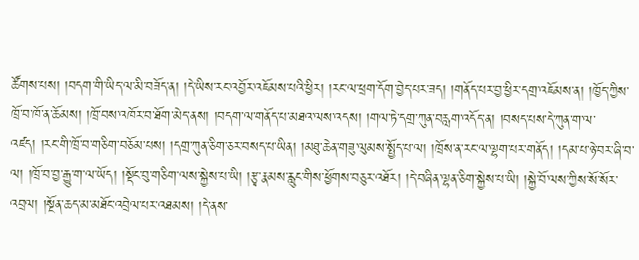ཚོགས་པས། །བདག་གི་ཡིད་ལ་མི་བཟོད་ན། །དེ་ཡིས་རང་འབྱོར་འཇོམས་པའི་ཕྱིར། །རང་ལ་ཕྲག་དོག་བྱེད་པར་ཟད། །གནོད་པར་བྱ་ཕྱིར་དགྲ་འཇོམས་ན། །ཁྱོད་ཀྱིས་ཁྲོ་བ་ཁོ་ན་ཆོམས། །ཁྲོ་བས་འཁོར་བ་ཐོག་མེད་ནས། །བདག་ལ་གནོད་པ་མཐའ་ལས་འདས། །གལ་ཏེ་དགྲ་ཀུན་བརླག་འདོད་ན། །བསད་པས་དེ་ཀུན་ག་ལ་འཛད། །རང་གི་ཁྲོ་བ་གཅིག་བཅོམ་པས། །དགྲ་ཀུན་ཅིག་ཅར་བསད་པ་ཡིན། །མཐུ་ཆེན་གཟུ་ལུམས་སྤྱོད་པ་ལ། །ཁྲོས་ན་རང་ལ་ལྷག་པར་གནོད། །དམ་པ་ཉེ་བར་ཞི་བ་ལ། །ཁྲོ་བ་བྱ་རྒྱུ་ག་ལ་ཡོད། །སྡོང་བུ་གཅིག་ལས་སྐྱེས་པ་ཡི། །རྩྭ་རྣམས་རླུང་གིས་ཕྱོགས་བཅུར་འཐོར། །དེ་བཞིན་ལྷན་ཅིག་སྐྱེས་པ་ཡི། །སྐྱེ་བོ་ལས་ཀྱིས་སོ་སོར་འབྲལ། །སྔོན་ཆད་མ་མཐོང་འབྲེལ་པར་འཐམས། །དེ་ནས་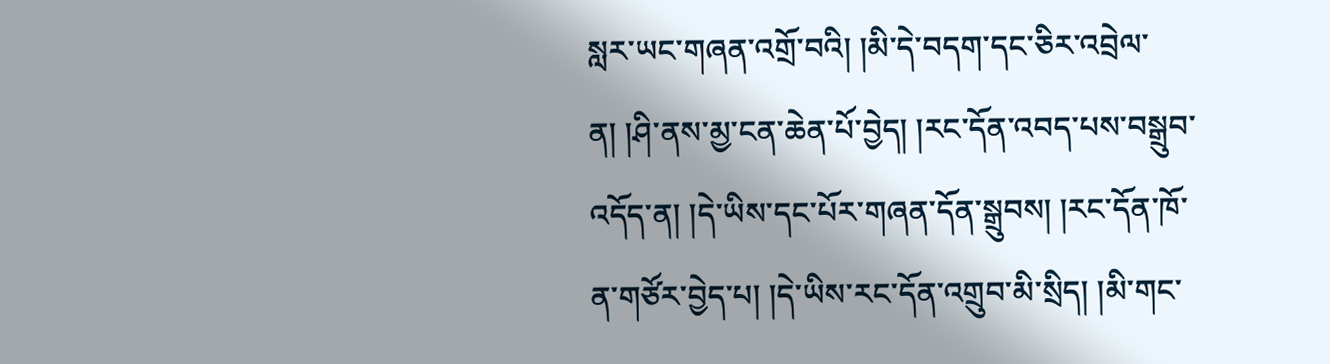སླར་ཡང་གཞན་འགྲོ་བའི། །མི་དེ་བདག་དང་ཅིར་འབྲེལ་ན། །ཤི་ནས་མྱ་ངན་ཆེན་པོ་བྱེད། །རང་དོན་འབད་པས་བསྒྲུབ་འདོད་ན། །དེ་ཡིས་དང་པོར་གཞན་དོན་སྒྲུབས། །རང་དོན་ཁོ་ན་གཙོར་བྱེད་པ། །དེ་ཡིས་རང་དོན་འགྲུབ་མི་སྲིད། །མི་གང་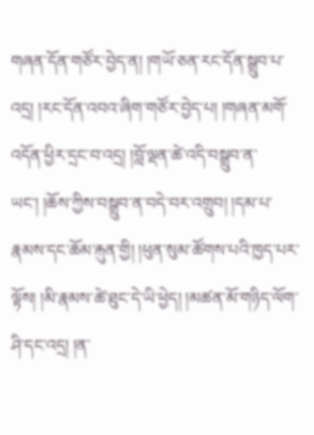གཞན་དོན་གཙོར་བྱེད་ན། །གཡོ་ཅན་རང་དོན་སྒྲུབ་པ་འདྲ། །རང་དོན་འབའ་ཞིག་གཙོར་བྱེད་པ། །གཞན་མགོ་འདོན་ཕྱིར་དྲང་བ་འདྲ། །བློ་ལྡན་ཚེ་འདི་བསྒྲུབ་ན་ཡང་། །ཆོས་ཀྱིས་བསྒྲུབ་ན་བདེ་བར་འགྲུབ། །དམ་པ་རྣམས་དང་ཆོམ་རྐུན་གྱི། །ཕུན་སུམ་ཚོགས་པའི་ཁྱད་པར་ལྟོས། །མི་རྣམས་ཚེ་ཐུང་དེ་ཡི་ཕྱེད། །མཚན་མོ་གཉིད་ལོག་ཤི་དང་འདྲ། །ན་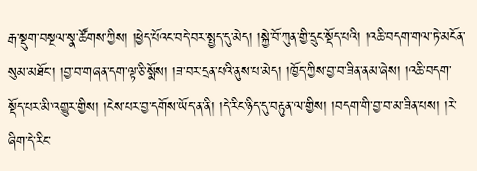རྒ་སྡུག་བསྔལ་སྣ་ཚོགས་ཀྱིས། །ཕྱེད་པོའང་བདེ་བར་སྤྱད་དུ་མེད། །སྐྱེ་བོ་ཀུན་གྱི་དྲུང་སྡོད་པའི། །འཆི་བདག་གལ་ཏེ་མངོན་སུམ་མཐོང་། །བྱ་བ་གཞན་དག་ལྟ་ཅི་སྨོས། །ཟ་བར་དྲན་པའི་ནུས་པ་མེད། །ཁྱོད་ཀྱིས་བྱ་བ་ཟིན་ནམ་ཞེས། །འཆི་བདག་སྡོད་པར་མི་འགྱུར་གྱིས། །ངེས་པར་བྱ་དགོས་ཡོད་ན་ནི། །དེ་རིང་ཉིད་དུ་བརྟུན་ལ་གྱིས། །བདག་གི་བྱ་བ་མ་ཟིན་པས། །རེ་ཞིག་དེ་རིང་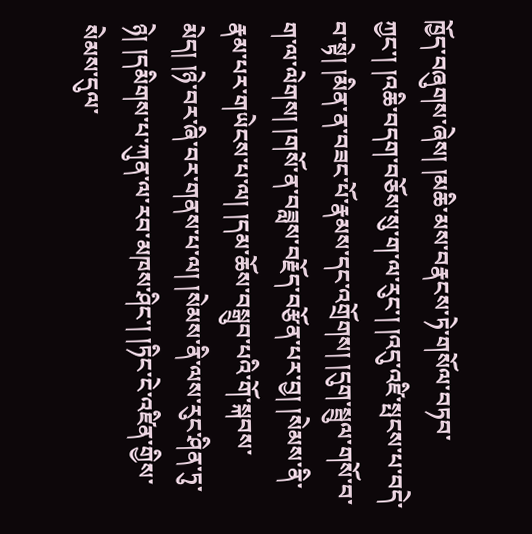ཁྱོད་བཞུགས་ཞེས། །མཆི་མས་བརྣངས་ཏེ་གསོལ་བཏབ་ཀྱང་། །འཆི་བདག་བཅོས་སུ་ག་ལ་རུང་། །འདུ་འཛི་སྤངས་པ་བདེ་བ་སྟེ། །མིན་ན་བཟང་པོ་རྣམས་དང་འགྲོགས། །དུག་སྦྲུལ་གསོ་བ་ག་ལ་ལེགས། །གསོ་ན་བཟླས་བརྗོད་བརྩོན་པར་བྱ། །སེམས་ནི་རྣམ་པར་གཡེངས་པ་ལ། །དམ་ཆོས་བསྒྲུབ་པའི་གོ་སྐབས་མེད། །ཉེ་བར་ཞི་བར་གནས་པ་ལ། །སེམས་ནི་ལས་རུང་ཤིན་ཏུ་ཉེ། །དམིགས་པ་ཀུན་ལ་རབ་མཁས་ཤིང་། །ཏིང་ངེ་འཛིན་གྱིས་སེམས་དུལ་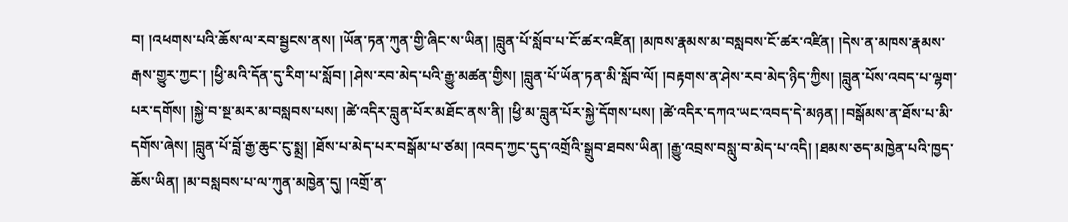བ། །འཕགས་པའི་ཆོས་ལ་རབ་སྦྱངས་ནས། །ཡོན་ཏན་ཀུན་གྱི་ཞིང་ས་ཡིན། །བླུན་པོ་སློབ་པ་ངོ་ཚར་འཛིན། །མཁས་རྣམས་མ་བསླབས་ངོ་ཚར་འཛིན། །དེས་ན་མཁས་རྣམས་རྒས་གྱུར་ཀྱང་། །ཕྱི་མའི་དོན་དུ་རིག་པ་སློབ། །ཤེས་རབ་མེད་པའི་རྒྱུ་མཚན་གྱིས། །བླུན་པོ་ཡོན་ཏན་མི་སློབ་ལོ། །བརྟགས་ན་ཤེས་རབ་མེད་ཉིད་ཀྱིས། །བླུན་པོས་འབད་པ་ལྷག་པར་དགོས། །སྐྱེ་བ་སྔ་མར་མ་བསླབས་པས། །ཚེ་འདིར་བླུན་པོར་མཐོང་ནས་ནི། །ཕྱི་མ་བླུན་པོར་སྐྱེ་དོགས་པས། །ཚེ་འདིར་དཀའ་ཡང་འབད་དེ་མཉན། །བསྒོམས་ན་ཐོས་པ་མི་དགོས་ཞེས། །བླུན་པོ་བློ་རྒྱ་ཆུང་ངུ་སྨྲ། །ཐོས་པ་མེད་པར་བསྒོམ་པ་ཙམ། །འབད་ཀྱང་དུད་འགྲོའི་སྒྲུབ་ཐབས་ཡིན། །རྒྱུ་འབྲས་བསླུ་བ་མེད་པ་འདི། །ཐམས་ཅད་མཁྱེན་པའི་ཁྱད་ཆོས་ཡིན། །མ་བསླབས་པ་ལ་ཀུན་མཁྱེན་དུ། །འགྲོ་ན་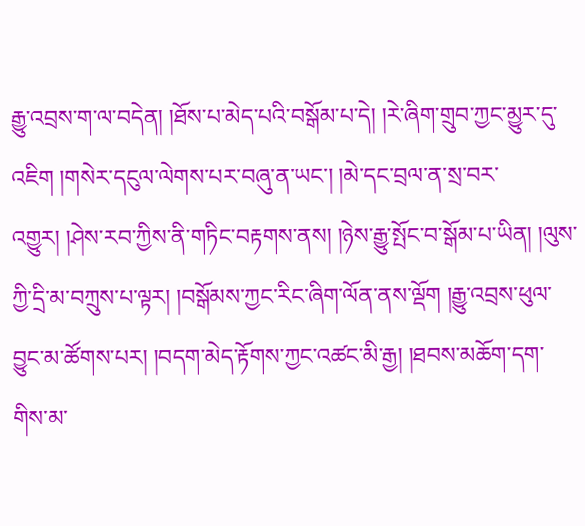རྒྱུ་འབྲས་ག་ལ་བདེན། །ཐོས་པ་མེད་པའི་བསྒོམ་པ་དེ། །རེ་ཞིག་གྲུབ་ཀྱང་མྱུར་དུ་འཇིག །གསེར་དངུལ་ལེགས་པར་བཞུ་ན་ཡང་། །མེ་དང་བྲལ་ན་སྲ་བར་འགྱུར། །ཤེས་རབ་ཀྱིས་ནི་གཏིང་བརྟགས་ནས། །ཉེས་རྒྱུ་སྤོང་བ་སྒོམ་པ་ཡིན། །ལུས་ཀྱི་དྲི་མ་བཀྲུས་པ་ལྟར། །བསྒོམས་ཀྱང་རིང་ཞིག་ལོན་ནས་ལྡོག །རྒྱུ་འབྲས་ཕུལ་བྱུང་མ་ཚོགས་པར། །བདག་མེད་རྟོགས་ཀྱང་འཚང་མི་རྒྱ། །ཐབས་མཆོག་དག་གིས་མ་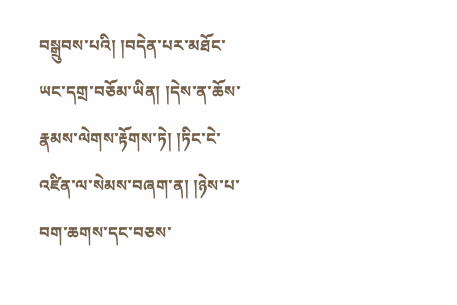བསྒྲུབས་པའི། །བདེན་པར་མཐོང་ཡང་དགྲ་བཅོམ་ཡིན། །དེས་ན་ཆོས་རྣམས་ལེགས་རྟོགས་ཏེ། །ཏིང་ངེ་འཛིན་ལ་སེམས་བཞག་ན། །ཉེས་པ་བག་ཆགས་དང་བཅས་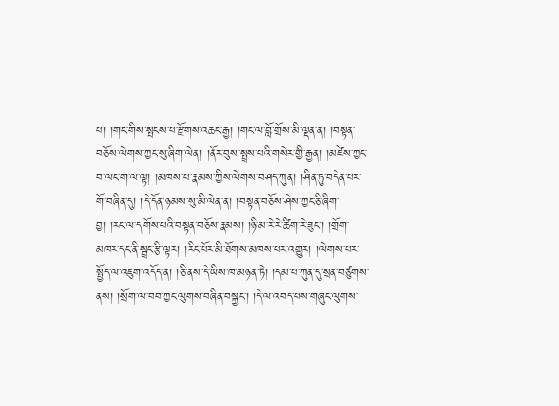པ། །གང་གིས་སྤངས་པ་རྫོགས་འཆང་རྒྱ། །གང་ལ་བློ་གྲོས་མི་ལྡན་ན། །བསྟན་བཅོས་ལེགས་ཀྱང་སུ་ཞིག་ལེན། །ནོར་བུས་སྤྲས་པའི་གསེར་གྱི་རྒྱན། །མཛེས་ཀྱང་བ་ལང་ག་ལ་ལྟ། །མཁས་པ་རྣམས་ཀྱིས་ལེགས་བཤད་ཀུན། །ཤིན་ཏུ་བདེན་པར་གོ་བཞིན་དུ། །དེ་དོན་ཉམས་སུ་མི་ལེན་ན། །བསྟན་བཅོས་ཤེས་ཀྱང་ཅི་ཞིག་བྱ། །རང་ལ་དགོས་པའི་བསྟན་བཅོས་རྣམས། །ཉི་མ་རེ་རེ་ཚིག་རེ་ཟུང་། །གྲོག་མཁར་དང་ནི་སྦྲང་རྩི་ལྟར། །རིང་པོར་མི་ཐོགས་མཁས་པར་འགྱུར། །ལེགས་པར་སྤྱོད་ལ་འཇུག་འདོད་ན། །ཅི་ནས་དེ་ཡིས་ཁ་མཉན་ཏེ། །དམ་པ་ཀུན་དུ་སྲན་བཙུགས་ནས། །སྲོག་ལ་བབ་ཀྱང་ལུགས་བཞིན་བསྐྱང་། །དེ་ལ་འབད་པས་གཞུང་ལུགས་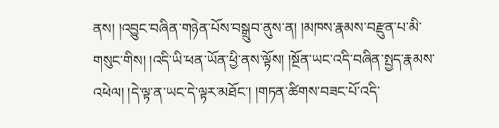ནས། །འབྱུང་བཞིན་གཉེན་པོས་བསྒྲུབ་ནུས་ན། །མཁས་རྣམས་བརྫུན་པ་མི་གསུང་གིས། །འདི་ཡི་ཕན་ཡོན་ཕྱི་ནས་ལྟོས། །སྔོན་ཡང་འདི་བཞིན་སྤྱད་རྣམས་འཕེལ། །དེ་ལྟ་ན་ཡང་དེ་ལྟར་མཐོང་། །གཏན་ཚིགས་བཟང་པོ་འདི་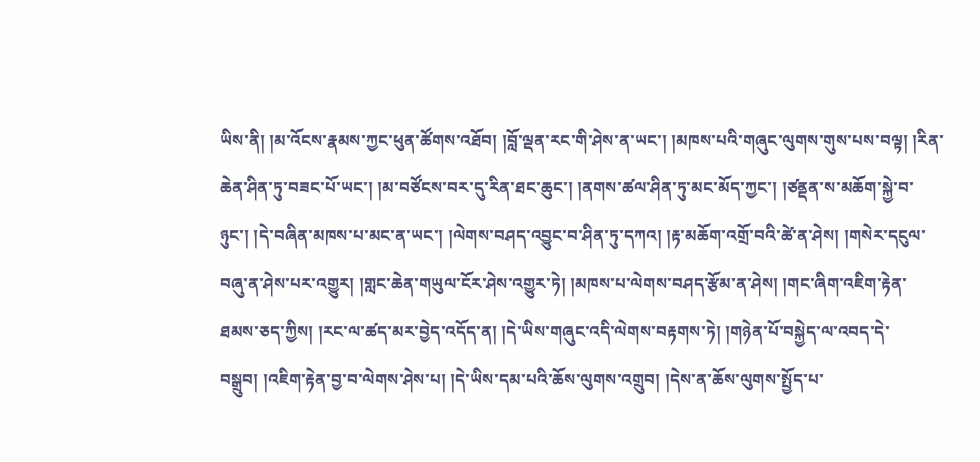ཡིས་ནི། །མ་འོངས་རྣམས་ཀྱང་ཕུན་ཚོགས་འཐོབ། །བློ་ལྡན་རང་གི་ཤེས་ན་ཡང་། །མཁས་པའི་གཞུང་ལུགས་གུས་པས་བལྟ། །རིན་ཆེན་ཤིན་ཏུ་བཟང་པོ་ཡང་། །མ་བཙོངས་བར་དུ་རིན་ཐང་ཆུང་། །ནགས་ཚལ་ཤིན་ཏུ་མང་མོད་ཀྱང་། །ཙནྡན་ས་མཆོག་སྐྱེ་བ་ཉུང་། །དེ་བཞིན་མཁས་པ་མང་ན་ཡང་། །ལེགས་བཤད་འབྱུང་བ་ཤིན་ཏུ་དཀའ། །རྟ་མཆོག་འགྲོ་བའི་ཚེ་ན་ཤེས། །གསེར་དངུལ་བཞུ་ན་ཤེས་པར་འགྱུར། །གླང་ཆེན་གཡུལ་ངོར་ཤེས་འགྱུར་ཏེ། །མཁས་པ་ལེགས་བཤད་རྩོམ་ན་ཤེས། །གང་ཞིག་འཇིག་རྟེན་ཐམས་ཅད་ཀྱིས། །རང་ལ་ཚད་མར་བྱེད་འདོད་ན། །དེ་ཡིས་གཞུང་འདི་ལེགས་བརྟགས་ཏེ། །གཉེན་པོ་བསྐྱེད་ལ་འབད་དེ་བསྒྲུབ། །འཇིག་རྟེན་བྱ་བ་ལེགས་ཤེས་པ། །དེ་ཡིས་དམ་པའི་ཆོས་ལུགས་འགྲུབ། །དེས་ན་ཆོས་ལུགས་སྤྱོད་པ་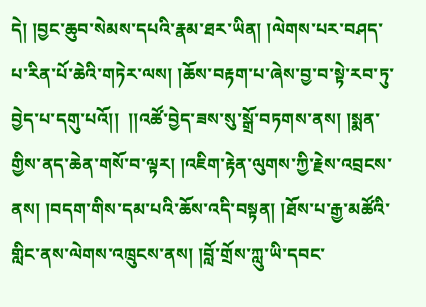དེ། །བྱང་ཆུབ་སེམས་དཔའི་རྣམ་ཐར་ཡིན། །ལེགས་པར་བཤད་པ་རིན་པོ་ཆེའི་གཏེར་ལས། །ཆོས་བརྟག་པ་ཞེས་བྱ་བ་སྟེ་རབ་ཏུ་བྱེད་པ་དགུ་པའོ།།  །།འཚོ་བྱེད་ཟས་སུ་སྒྲོ་བཏགས་ནས། །སྨན་གྱིས་ནད་ཆེན་གསོ་བ་ལྟར། །འཇིག་རྟེན་ལུགས་ཀྱི་རྗེས་འབྲངས་ནས། །བདག་གིས་དམ་པའི་ཆོས་འདི་བསྟན། །ཐོས་པ་རྒྱ་མཚོའི་གླིང་ནས་ལེགས་འཁྲུངས་ནས། །བློ་གྲོས་ཀླུ་ཡི་དབང་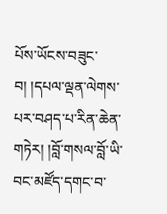པོས་ཡོངས་བཟུང་བ། །དཔལ་ལྡན་ལེགས་པར་བཤད་པ་རིན་ཆེན་གཏེར། །བློ་གསལ་བློ་ཡི་བང་མཛོད་དགང་བ་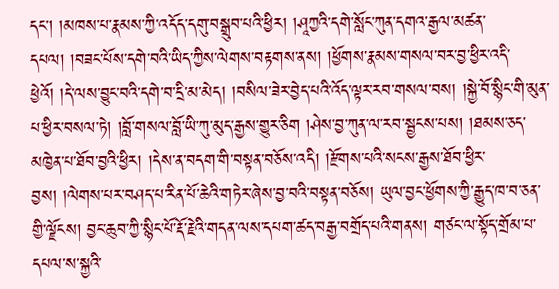དང་། །མཁས་པ་རྣམས་ཀྱི་འདོད་དགུ་བསྒྲུབ་པའི་ཕྱིར། །ཤཱཀྱའི་དགེ་སློང་ཀུན་དགའ་རྒྱལ་མཚན་དཔལ། །བཟང་པོས་དགེ་བའི་ཡིད་ཀྱིས་ལེགས་བརྟགས་ནས། །ཕྱོགས་རྣམས་གསལ་བར་བྱ་ཕྱིར་འདི་ཕྱེའོ། །དེ་ལས་བྱུང་བའི་དགེ་བ་དྲི་མ་མེད། །བསིལ་ཟེར་བྱེད་པའི་འོད་ལྟར་རབ་གསལ་བས། །སྐྱེ་བོ་སྙིང་གི་མུན་པ་ཕྱིར་བསལ་ཏེ། །བློ་གསལ་བློ་ཡི་ཀུ་མུད་རྒྱས་གྱུར་ཅིག །ཤེས་བྱ་ཀུན་ལ་རབ་སྦྱངས་པས། །ཐམས་ཅད་མཁྱེན་པ་ཐོབ་བྱའི་ཕྱིར། །དེས་ན་བདག་གི་བསྟན་བཅོས་འདི། །རྫོགས་པའི་སངས་རྒྱས་ཐོབ་ཕྱིར་བྱས། །ལེགས་པར་བཤད་པ་རིན་པོ་ཆེའི་གཏེར་ཞེས་བྱ་བའི་བསྟན་བཅོས། ཡུལ་བྱང་ཕྱོགས་ཀྱི་རྒྱུད་ཁ་བ་ཅན་གྱི་ལྗོངས། བྱང་ཆུབ་ཀྱི་སྙིང་པོ་རྡོ་རྗེའི་གདན་ལས་དཔག་ཚད་བརྒྱ་བགྲོད་པའི་གནས། གཙང་ལ་སྟོད་གྲོམ་པ་དཔལ་ས་སྐྱའི་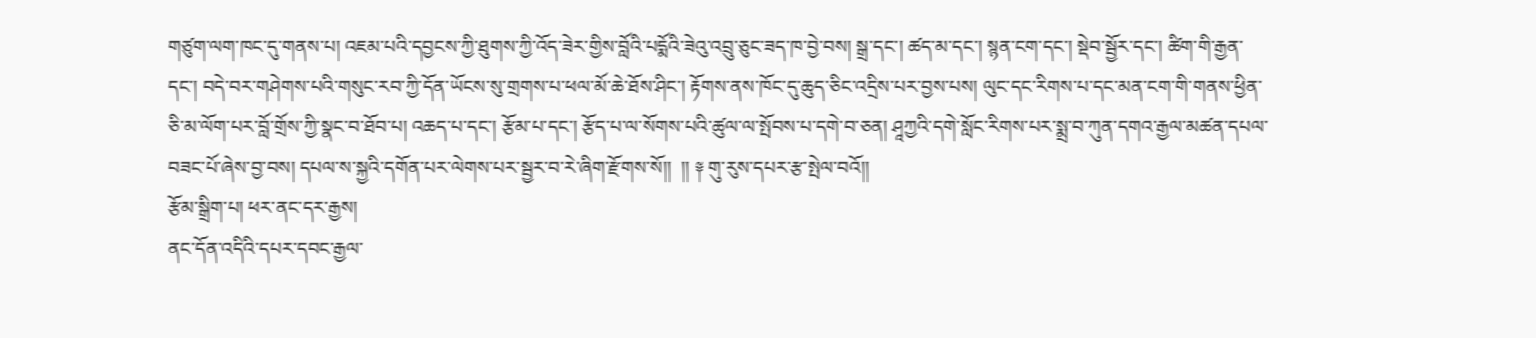གཙུག་ལག་ཁང་དུ་གནས་པ། འཇམ་པའི་དབྱངས་ཀྱི་ཐུགས་ཀྱི་འོད་ཟེར་གྱིས་བློའི་པདྨོའི་ཟེའུ་འབྲུ་ཅུང་ཟད་ཁ་བྱེ་བས། སྒྲ་དང་། ཚད་མ་དང་། སྙན་ངག་དང་། སྡེབ་སྦྱོར་དང་། ཚིག་གི་རྒྱན་དང་། བདེ་བར་གཤེགས་པའི་གསུང་རབ་ཀྱི་དོན་ཡོངས་སུ་གྲགས་པ་ཕལ་མོ་ཆེ་ཐོས་ཤིང་། རྟོགས་ནས་ཁོང་དུ་ཆུད་ཅིང་འདྲིས་པར་བྱས་པས། ལུང་དང་རིགས་པ་དང་མན་ངག་གི་གནས་ཕྱིན་ཅི་མ་ལོག་པར་བློ་གྲོས་ཀྱི་སྣང་བ་ཐོབ་པ། འཆད་པ་དང་། རྩོམ་པ་དང་། རྩོད་པ་ལ་སོགས་པའི་ཚུལ་ལ་སྤོབས་པ་དགེ་བ་ཅན། ཤཱཀྱའི་དགེ་སློང་རིགས་པར་སྨྲ་བ་ཀུན་དགའ་རྒྱལ་མཚན་དཔལ་བཟང་པོ་ཞེས་བྱ་བས། དཔལ་ས་སྐྱའི་དགོན་པར་ལེགས་པར་སྦྱར་བ་རེ་ཞིག་རྫོགས་སོ།།  །། ༈ གུ་རུས་དཔར་རྩ་སྤེལ་བའོ།།
རྩོམ་སྒྲིག་པ། ཕར་ནང་དར་རྒྱས།
ནང་དོན་འདིའི་དཔར་དབང་རྒྱལ་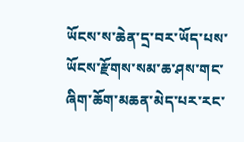ཡོངས་ས་ཆེན་དྲ་བར་ཡོད་པས་ཡོངས་རྫོགས་སམ་ཆ་ཤས་གང་ཞིག་ཆོག་མཆན་མེད་པར་རང་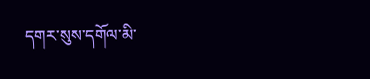དགར་སུས་དགོལ་མི་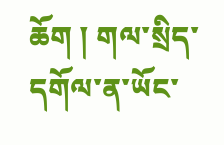ཆོག ། གལ་སྲིད་དགོལ་ན་ཡོང་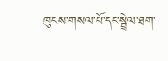ཁུངས་གསལ་པོ་དང་སྦྲེལ་ཐག་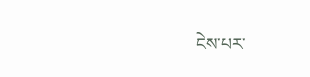ངེས་པར་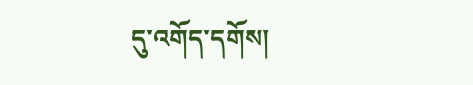དུ་འགོད་དགོས།